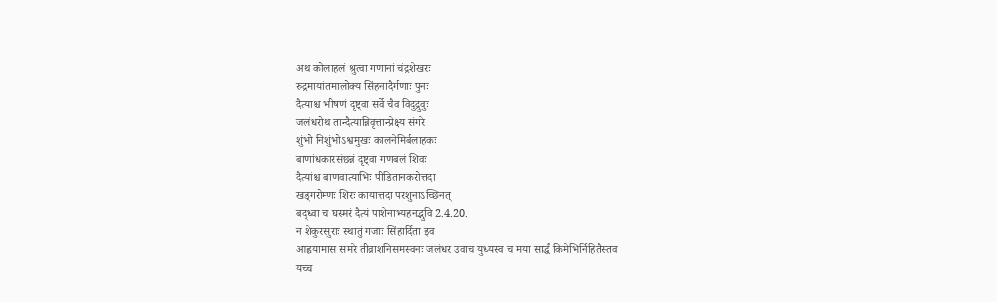अथ कोलाहलं श्रुत्वा गणानां चंद्रशेखरः
रुद्रमायांतमालोक्य सिंहनादैर्गणाः पुनः
दैत्याश्च भीषणं दृष्ट्वा सर्वे चैव विदुद्रुवुः
जलंधरोथ तान्दैत्यान्निवृत्तान्प्रेक्ष्य संगरे
शुंभो निशुंभोऽश्वमुखः कालनेमिर्बलाहकः
बाणांधकारसंछन्नं दृष्ट्वा गणबलं शिवः
दैत्यांश्च बाणवात्याभिः पीडितानकरोत्तदा
खड्गरोम्णः शिरः कायात्तदा परशुनाऽच्छिनत्
बद्ध्वा च घस्मरं दैत्यं पाशेनाभ्यहनद्भुवि 2.4.20.
न शेकुरसुराः स्थातुं गजाः सिंहार्दिता इव
आह्वयामास समरे तीव्राशनिसमस्वनः जलंधर उवाच युध्यस्व च मया सार्द्धं किमेभिर्निहितैस्तव
यच्च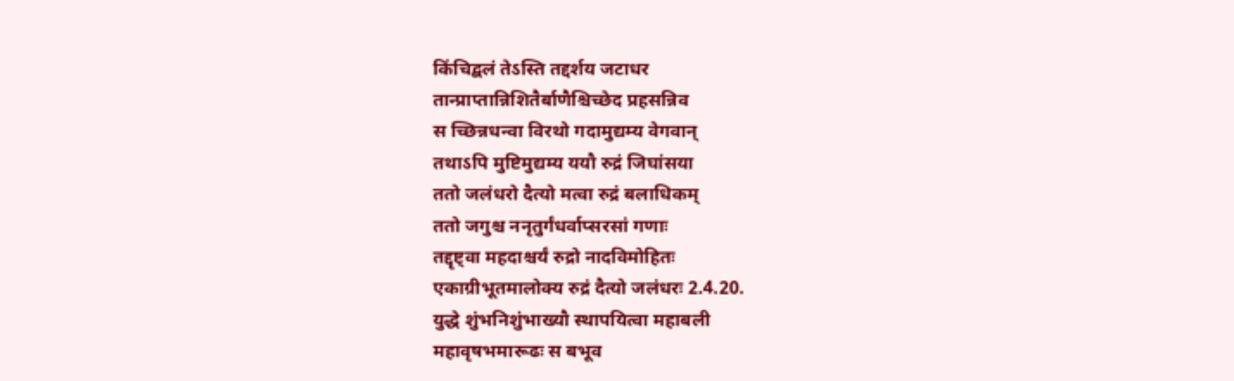किंचिद्बलं तेऽस्ति तद्दर्शय जटाधर
तान्प्राप्तान्निशितैर्बाणैश्चिच्छेद प्रहसन्निव
स च्छिन्नधन्वा विरथो गदामुद्यम्य वेगवान्
तथाऽपि मुष्टिमुद्यम्य ययौ रुद्रं जिघांसया
ततो जलंधरो दैत्यो मत्वा रुद्रं बलाधिकम्
ततो जगुश्च ननृतुर्गंधर्वाप्सरसां गणाः
तद्दृष्ट्वा महदाश्चर्यं रुद्रो नादविमोहितः
एकाग्रीभूतमालोक्य रुद्रं दैत्यो जलंधरः 2.4.20.
युद्धे शुंभनिशुंभाख्यौ स्थापयित्वा महाबली
महावृषभमारूढः स बभूव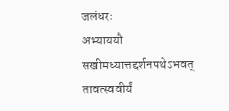जलंधरः
अभ्याययौ सखीमध्यात्तद्दर्शनपथेऽभवत्
तावत्स्ववीर्यं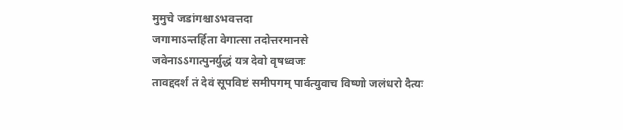मुमुचे जडांगश्चाऽभवत्तदा
जगामाऽन्तर्हिता वेगात्सा तदोत्तरमानसे
जवेनाऽऽगात्पुनर्युद्धं यत्र देवो वृषध्वजः
तावद्ददर्श तं देवं सूपविष्टं समीपगम् पार्वत्युवाच विष्णो जलंधरो दैत्यः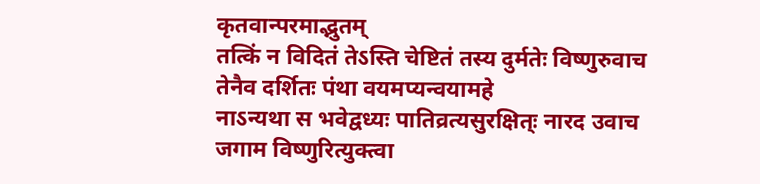कृतवान्परमाद्भुतम्
तत्किं न विदितं तेऽस्ति चेष्टितं तस्य दुर्मतेः विष्णुरुवाच तेनैव दर्शितः पंथा वयमप्यन्वयामहे
नाऽन्यथा स भवेद्वध्यः पातिव्रत्यसुरक्षित्ः नारद उवाच जगाम विष्णुरित्युक्त्वा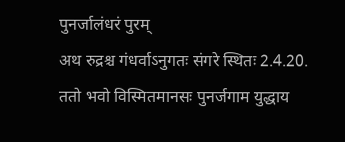पुनर्जालंधरं पुरम्
अथ रुद्रश्च गंधर्वाऽनुगतः संगरे स्थितः 2.4.20.
ततो भवो विस्मितमानसः पुनर्जगाम युद्धाय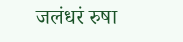जलंधरं रुषा